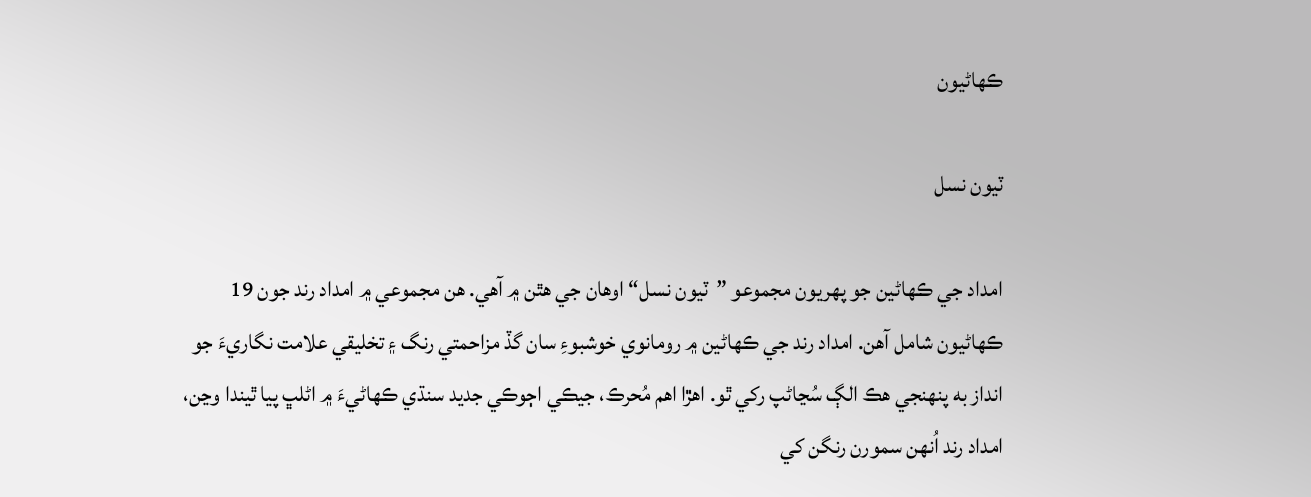ڪھاڻيون

ٽيون نسل

امداد جي ڪهاڻين جو پهريون مجموعو ”ٽيون نسل“ اوهان جي هٿن ۾ آهي. هن مجموعي ۾ امداد رند جون 19 ڪهاڻيون شامل آهن. امداد رند جي ڪهاڻين ۾ رومانوي خوشبوءِ سان گڏ مزاحمتي رنگ ۽ تخليقي علامت نگاريءَ جو انداز به پنهنجي هڪ الڳ سُڃاڻپ رکي ٿو. اهڙا اهم مُحرڪ، جيڪي اڄوڪي جديد سنڌي ڪهاڻيءَ ۾ اڻلڀ پيا ٿيندا وڃن، امداد رند اُنهن سمورن رنگن کي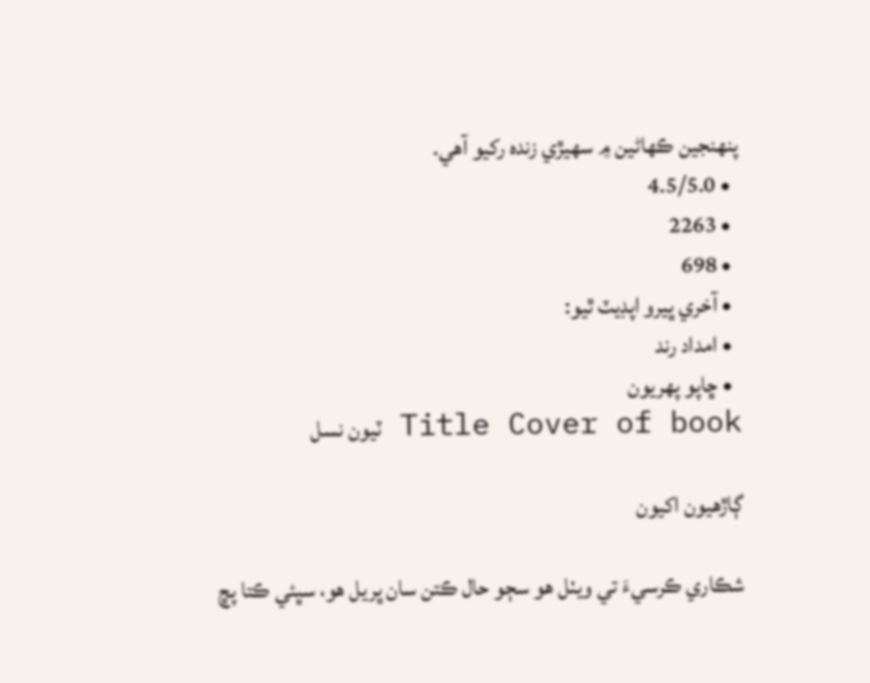پنهنجين ڪهاڻين ۾ سهيڙي زنده رکيو آهي.
  • 4.5/5.0
  • 2263
  • 698
  • آخري ڀيرو اپڊيٽ ٿيو:
  • امداد رند
  • ڇاپو پھريون
Title Cover of book ٽيون نسل

ڳاڙھيون اکيون

شڪاري ڪرسيءَ تي ويٺل ھو سڄو حال ڪتن سان ڀريل ھو، سڀئي ڪتا پڇ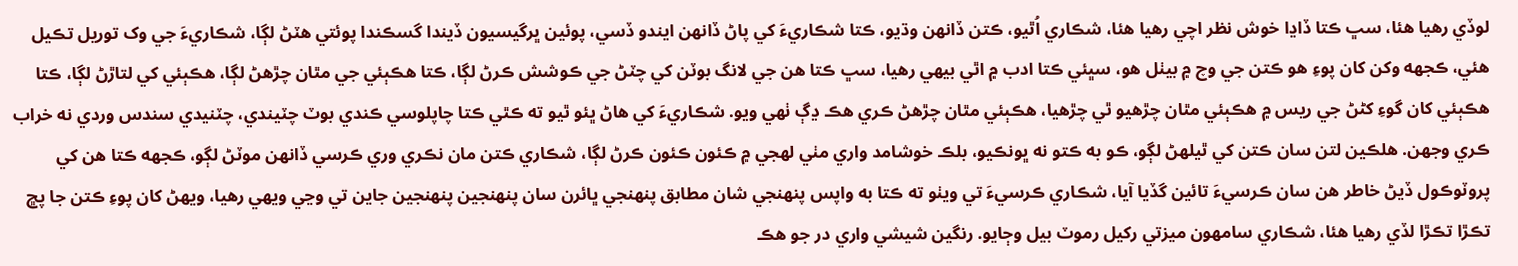لوڏي رھيا ھئا، سڀ ڪتا ڏاڍا خوش نظر اچي رھيا ھئا، شڪاري اُٿيو، ڪتن ڏانهن وڌيو، ڪتا شڪاريءَ کي پاڻ ڏانهن ايندو ڏسي، پوئين ڀرگيسيون ڏيندا گسڪندا پوئتي ھٽڻ لڳا، شڪاريءَ جي وک توريل تڪيل ھئي، ڪجهه وکن کان پوءِ ھو ڪتن جي وچ ۾ بيٺل ھو، سڀئي ڪتا ادب ۾ اٿي بيهي رھيا، سڀ ڪتا ھن جي لانگ بوٽن کي چٽڻ جي ڪوشش ڪرڻ لڳا، ڪتا ھڪٻئي جي مٿان چڙھڻ لڳا، ھڪٻئي کي لتاڙڻ لڳا، ڪتا ھڪٻئي کان گوءِ کڻڻ جي ريس ۾ ھڪٻئي مٿان چڙھيو ٿي چڙھيا، ھڪٻئي مٿان چڙھڻ ڪري ھڪ ڍڳ ٺهي ويو. شڪاريءَ کي ھاڻ ڀئو ٿيو ته ڪٿي ڪتا چاپلوسي ڪندي بوٽ چٽيندي، چٽنيدي سندس وردي نه خراب ڪري وجهن. ھلڪين لتن سان ڪتن کي ٿيلهڻ لڳو، ڪو به ڪتو نه ڀونڪيو، بلڪ خوشامد واري مٺي لهجي ۾ ڪئون ڪئون ڪرڻ لڳا، شڪاري ڪتن مان نڪري وري ڪرسي ڏانهن موٽڻ لڳو، ڪجهه ڪتا ھن کي پروٽوڪول ڏيڻ خاطر ھن سان ڪرسيءَ تائين گڏيا آيا، شڪاري ڪرسيءَ تي ويٺو ته ڪتا به واپس پنهنجي شان مطابق پنهنجي ڀائرن سان پنهنجين پنهنجين جاين تي وڃي ويهي رھيا، ويهڻ کان پوءِ ڪتن جا پڇ تڪڙا تڪڙا لڏي رھيا ھئا، شڪاري سامهون ميزتي رکيل رموٽ بيل وڄايو. رنگين شيشي واري در جو ھڪ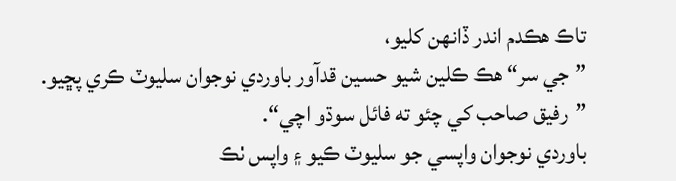تاڪ ھڪدم اندر ڏانهن کليو،
”جي سر“ ھڪ ڪلين شيو حسين قدآور باوردي نوجوان سليوٽ ڪري پڇيو.
”رفيق صاحب کي چئو ته فائل سوڌو اچي“.
باوردي نوجوان واپسي جو سليوٽ ڪيو ۽ واپس ٺڪ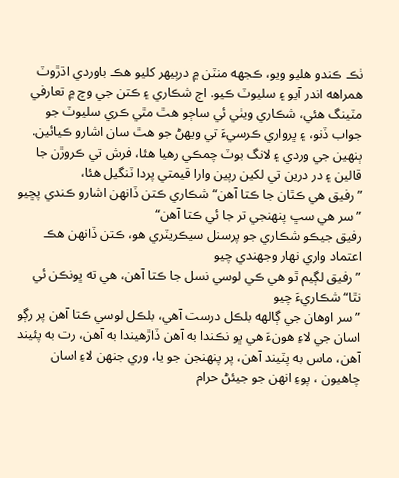ٺڪ ڪندو ھليو ويو، ڪجهه منٽن ۾ درٻيهر کليو ھڪ باوردي اڌڙوٽ ھمراھه اندر آيو ۽ سليوٽ ڪيو. اڄ شڪاري ۽ ڪتن جي وچ ۾ تعارفي مٽينگ ھئي، شڪاري ويٺي ئي ساڄو ھٿ مٿي ڪري سليوٽ جو جواب ڏنو، ۽ ڀرواري ڪرسيءَ تي ويهڻ جو ھٿ سان اشارو ڪيائين. ٻنهين جي وردي ۽ لانگ بوٽ چمڪي رھيا ھئا، فرش تي ڪروڙن جا قالين ۽ در درين تي لکين رپين وارا قيمتي پردا ٽنگيل ھئا،
”رفيق ھي ڪٿان جا ڪتا آھن“ شڪاري ڪتن ڏانهن اشارو ڪندي پڇيو
”سر ھي سڀ پنهنجي تر جا ئي ڪتا آھن“
رفيق جيڪو شڪاري جو پرسنل سيڪريٽري ھو، ڪتن ڏانهن ھڪ اعتماد واري نهار وجهندي چيو
”رفيق لڳيم ٿو ھي ڪي لوسي نسل جا ڪتا آھن، ھي ته ڀونڪن ئي نٿا“ شڪاريءَ چيو
”سر اوھان جي ڳالهه بلڪل درست آھي، بلڪل لوسي ڪتا آھن پر رڳو اسان جي لاءِ ھونءَ ھي ڀو نڪندا به آھن ڏاڙھيندا به آھن، رت به پئيند آھن، ماس به پٽيند آھن، پر پنهنجن جو يا، وري جنهن لاءِ اسان چاھيون ، پوءِ انهن جو جيئڻ حرام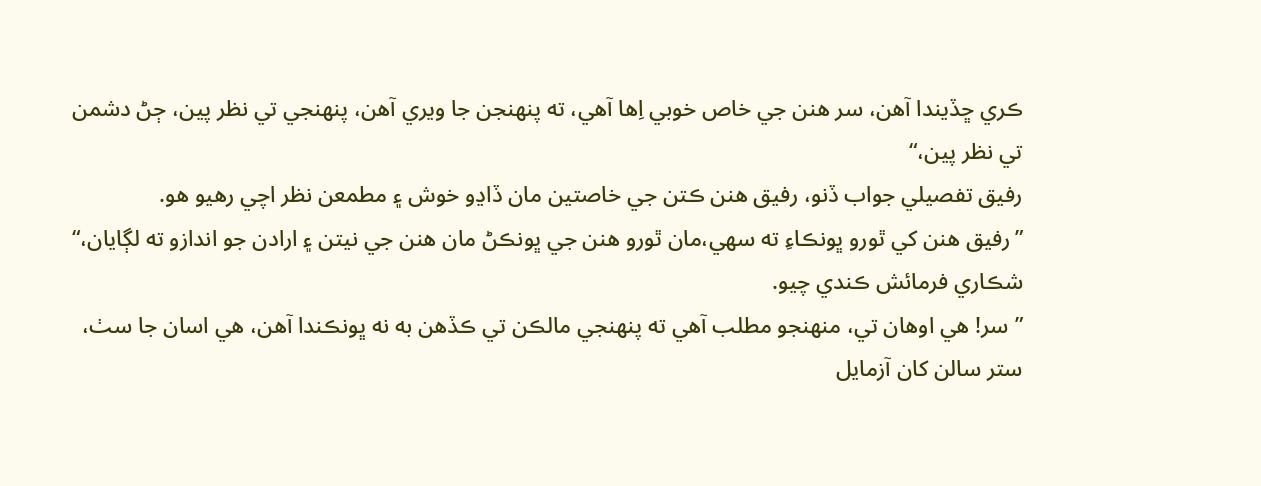ڪري ڇڏيندا آھن، سر ھنن جي خاص خوبي اِھا آھي، ته پنهنجن جا ويري آھن، پنهنجي تي نظر پين، ڄڻ دشمن تي نظر پين،“
رفيق تفصيلي جواب ڏنو، رفيق ھنن ڪتن جي خاصتين مان ڏاڍو خوش ۽ مطمعن نظر اچي رھيو ھو.
”رفيق ھنن کي ٿورو ڀونڪاءِ ته سهي،مان ٿورو ھنن جي ڀونڪڻ مان ھنن جي نيتن ۽ ارادن جو اندازو ته لڳايان،“ شڪاري فرمائش ڪندي چيو.
”سر! ھي اوھان تي، منهنجو مطلب آھي ته پنهنجي مالڪن تي ڪڏھن به نه ڀونڪندا آھن، ھي اسان جا سٺ، ستر سالن کان آزمايل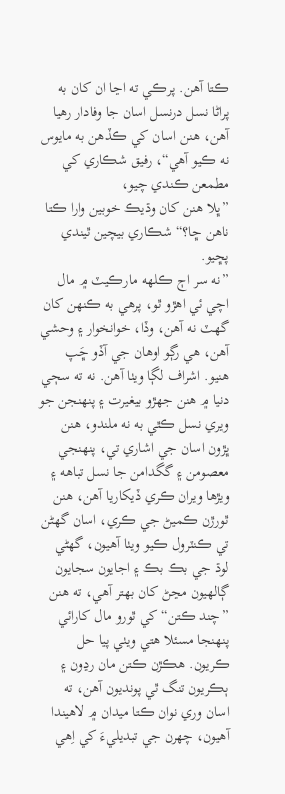ڪتا آھن. پرڪي ته اڃا ان کان به پراڻا نسل درنسل اسان جا وفادار رھيا آھن، ھنن اسان کي ڪڏھن به مايوس نه ڪيو آھي“، رفيق شڪاري کي مطمعن ڪندي چيو،
”ڀلا ھنن کان وڌيڪ خوبين وارا ڪتا ناھن ڇا؟“ شڪاري بيچين ٿيندي پڇيو.
”نه سر اڄ ڪلهه مارڪيٽ ۾ مال اچي ئي اھڙو ٿو، پرھي به ڪنهن کان گهٽ نه آھن، وڏا، خوانخوار ۽ وحشي آھن، ھي رڳو اوھان جي آڏو ڇَپ ھنيو. اشراف لڳا ويٺا آھن. نه ته سڄي دنيا ۾ ھنن جهڙو بيغيرت ۽ پنهنجن جو ويري نسل ڪٿي به نه ملندو، ھنن ڀڙون اسان جي اشاري تي، پنهنجي معصومن ۽ گگدامن جا نسل تباھه ۽ ويڙھا ويران ڪري ڏيکاريا آھن، ھنن ٿورڙن ڪميڻ جي ڪري، اسان گهڻن تي ڪنٽرول ڪيو ويٺا آھيون، گهڻي لوڌ جي بڪ بڪ ۽ اجايون سجايون ڳالهيون مڃڻ کان بهتر آھي، ته ھنن ”چند ڪتن“ کي ٿورو مال کارائي پنهنجا مسئلا ھتي ويٺي پيا حل ڪريون. ھڪڙن ڪتن مان رڍون ۽ ٻڪريون تنگ ٿي پونديون آھن، ته اسان وري نوان ڪتا ميدان ۾ لاھيندا آھيون، چهرن جي تبديليءَ کي اِھي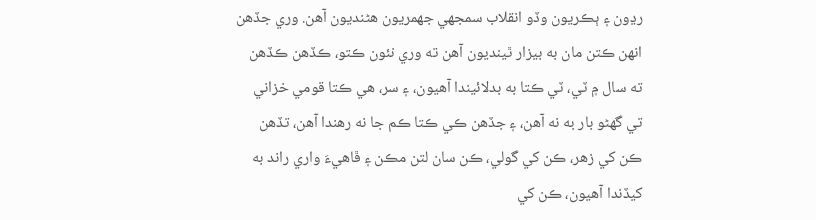رڍون ۽ ٻڪريون وڏو انقلاب سمجهي جهمريون ھڻنديون آھن. وري جڏھن انهن ڪتن مان به بيزار ٿينديون آھن ته وري نئون ڪتو، ڪڏھن ڪڏھن ته سال ۾ ٽي، ٽي ڪتا به بدلائيندا آھيون، ۽ سر، ھي ڪتا قومي خزاني تي گهڻو بار به نه آھن، ۽ جڏھن ڪي ڪتا ڪم جا نه رھندا آهن، تڏهن ڪن کي زھر، ڪن کي گولي، ڪن سان لتن مڪن ۽ ڦاھيءَ واري راند به کيڏندا آھيون، ڪن کي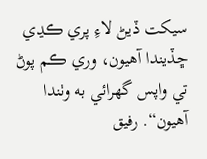سيکت ڏيڻ لاءِ پري ڪڍي ڇڏيندا آھيون، وري ڪم پوڻ تي واپس گهرائي به وٺندا آھيون“. رفيق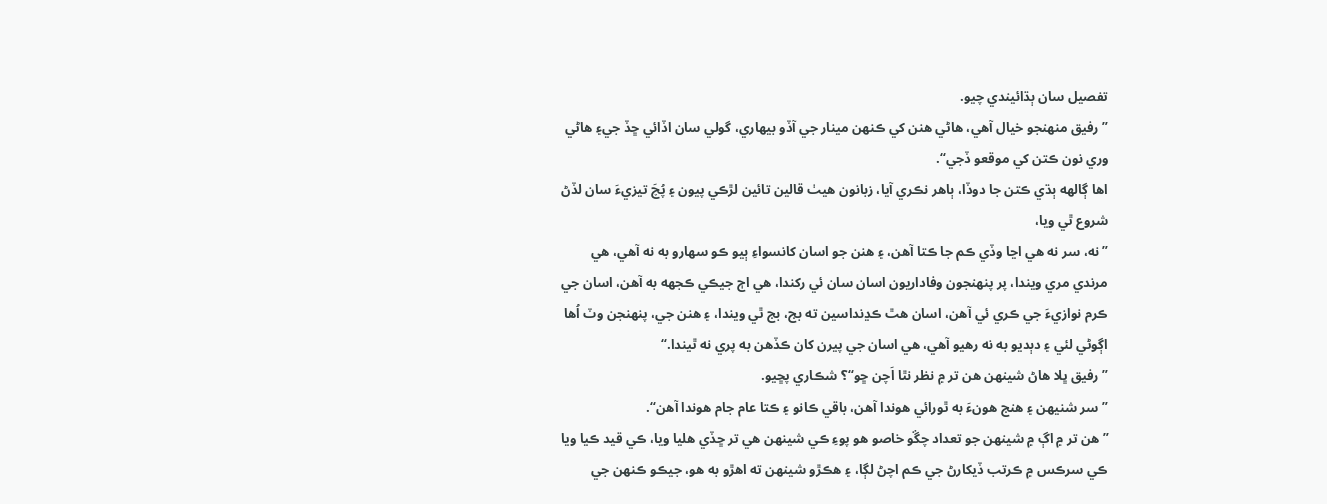تفصيل سان ٻڌائيندي چيو.
”رفيق منهنجو خيال آھي، ھاڻي ھنن کي ڪنهن مينار جي آڏو بيهاري، گولي سان اڏائي ڇڏ جي۽ ھاڻي وري نون ڪتن کي موقعو ڏجي“.
اھا ڳالهه ٻڌي ڪتن جا دوڏا، ٻاھر نڪري آيا، زبانون ھيٺ قالين تائين لڙڪي پيون ۽ پُچَ تيزيءَ سان لڏڻ شروع ٿي ويا،
”نه، سر نه ھي اڃا وڏي ڪم جا ڪتا آھن، ۽ ھنن جو اسان کانسواءِ ٻيو ڪو سهارو به نه آھي، ھي مرندي مري ويندا، پر پنهنجون وفاداريون اسان سان ئي رکندا، ھي اڄ جيڪي ڪجهه به آھن، اسان جي ڪرم نوازيءَ جي ڪري ئي آھن، اسان ھٿ ڪڍنداسين ته بج، بج ٿي ويندا، ۽ ھنن جي، پنهنجن وٽ اُھا اڳوڻي لئي ۽ دٻديو به نه رھيو آھي، ھي اسان جي پيرن کان ڪڏھن به پري نه ٿيندا.“
”رفيق ڀلا ھاڻ شينهن ھن تر ۾ نظر نٿا اَچن ڇو“؟ شڪاري پڇيو.
”سر شنيهن ۽ ھنج ھونءَ به ٿورائي ھوندا آھن، باقي ڪانو ۽ ڪتا عام جام ھوندا آھن“.
”ھن تر ۾ اڳ ۾ شينهن جو تعداد چڱو خاصو ھو پوءِ ڪي شينهن ھي تر ڇڏي ھليا ويا، ڪي قيد ڪيا ويا ڪي سرڪس ۾ ڪرتب ڏيکارڻ جي ڪم اچڻ لڳا، ۽ هڪڙو شينهن ته اھڙو به ھو، جيڪو ڪنهن جي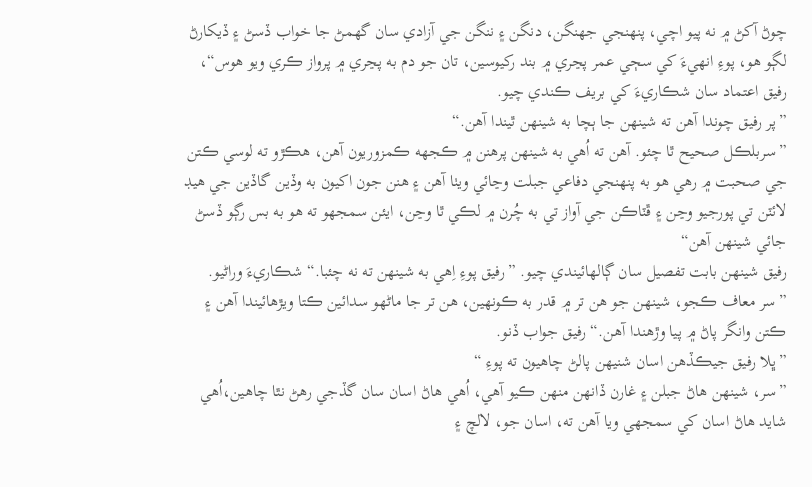چوڻ آکڻ ۾ نه پيو اچي، پنهنجي جهنگن، دنگن ۽ ننگن جي آزادي سان گهمڻ جا خواب ڏسڻ ۽ ڏيکارڻ لڳو ھو، پوءِ انهيءَ کي سڄي عمر پڃري ۾ بند رکيوسين، تان جو دم به پڃري ۾ پرواز ڪري ويو ھوس“، رفيق اعتماد سان شڪاريءَ کي بريف ڪندي چيو.
”پر رفيق چوندا آھن ته شينهن جا ٻچا به شينهن ٿيندا آھن.“
”سربلڪل صحيح ٿا چئو. آھن ته اُھي به شينهن پرھنن ۾ ڪجهه ڪمزوريون آھن، ھڪڙو ته لوسي ڪتن جي صحبت ۾ رھي ھو به پنهنجي دفاعي جبلت وڃائي ويٺا آھن ۽ ھنن جون اکيون به وڏين گاڏين جي ھيڊ لائٽن تي پورجيو وڃن ۽ ڦٽاڪن جي آواز تي به چُرن ۾ لڪي ٿا وڃن، ايئن سمجهو ته ھو به بس رڳو ڏسڻ جائي شينهن آھن“
رفيق شينهن بابت تفصيل سان ڳالهائيندي چيو. ”رفيق پوءِ اِھي به شينهن ته نه چئبا.“ شڪاريءَ وراڻيو.
”سر معاف ڪجو، شينهن جو ھن تر ۾ قدر به ڪونهين، ھن تر جا ماڻهو سدائين ڪتا ويڙھائيندا آھن ۽ ڪتن وانگر پاڻ ۾ پيا وڙھندا آھن.“ رفيق جواب ڏنو.
”ڀلا رفيق جيڪڏھن اسان شنيهن پالڻ چاھيون ته پوءِ “
”سر، شينهن ھاڻ جبلن ۽ غارن ڏانهن منهن ڪيو آھي، اُھي ھاڻ اسان سان گڏجي رھڻ نٿا چاھين،اُھي شايد ھاڻ اسان کي سمجهي ويا آھن ته، اسان جو، لالچ ۽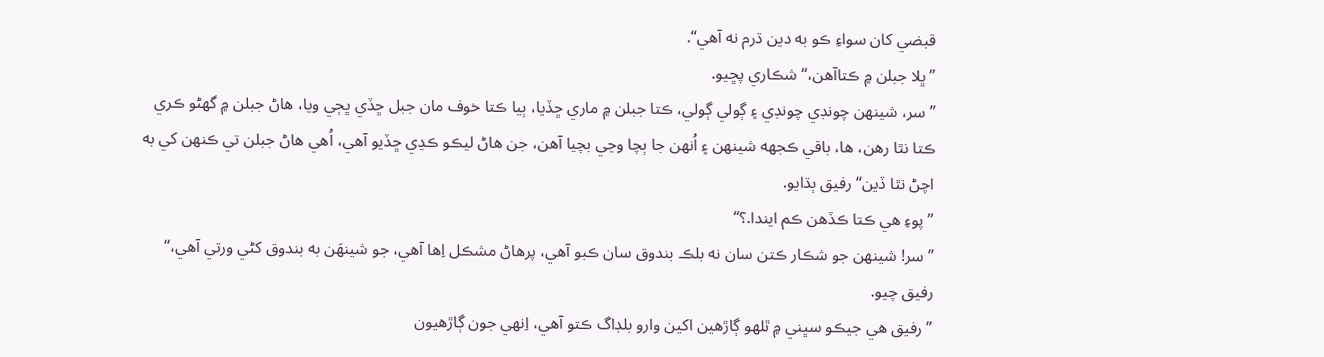قبضي کان سواءِ ڪو به دين ڌرم نه آھي“.
”ڀلا جبلن ۾ ڪتاآھن،“ شڪاري پڇيو.
”سر، شينهن چونڊي چونڊي ۽ ڳولي ڳولي، ڪتا جبلن ۾ ماري ڇڏيا، ٻيا ڪتا خوف مان جبل ڇڏي ڀڄي ويا، ھاڻ جبلن ۾ گهڻو ڪري ڪتا نٿا رھن، ھا، باقي ڪجهه شينهن ۽ اُنهن جا ٻچا وڃي بچيا آھن، جن ھاڻ ليڪو ڪڍي ڇڏيو آھي، اُھي ھاڻ جبلن تي ڪنهن کي به اچڻ نٿا ڏين“ رفيق ٻڌايو.
”پوءِ ھي ڪتا ڪڏھن ڪم ايندا.؟“
”سر! شينهن جو شڪار ڪتن سان نه بلڪ بندوق سان ڪبو آھي، پرھاڻ مشڪل اِھا آھي، جو شينهَن به بندوق کڻي ورتي آھي،“ رفيق چيو.
”رفيق ھي جيڪو سڀني ۾ ٿلهو ڳاڙهين اکين وارو بلڊاگ ڪتو آھي، اِنهي جون ڳاڙھيون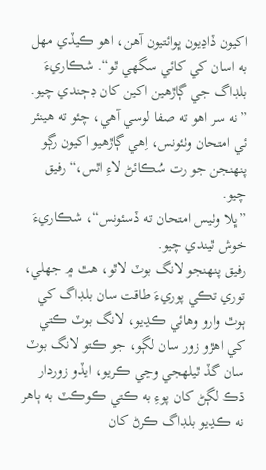اکيون ڏاڍيون ڀوائتيون آھن، اھو ڪيڏي مهل به اسان کي کائي سگهي ٿو“. شڪاريءَ بلڊاگ جي ڳاڙھين اکين کان ڊڄندي چيو.
”نه سر اھو ته صفا لوسي آھي، چئو ته هينئر ئي امتحان وٺئونس، اِھي ڳاڙھيو اکيون رڳو پنهنجن جو رت سُڪائڻ لاءِ اٿس،“ رفيق چيو.
”ڀلا وٺيس امتحان ته ڏسئونس“، شڪاريءَ خوش ٿيندي چيو.
رفيق پنهنجو لانگ بوٽ لاٿو، ھٿ ۾ جهلي، توري تڪي پوريءَ طاقت سان بلڊاگ کي ٻوٿ وارو وھائي ڪڍيو، لانگ بوٽ ڪتي کي اھڙو زور سان لڳو، جو ڪتو لانگ بوٽ سان گڏ ٿيلهجي وڃي ڪريو، ايڏو زوردار ڌڪ لڳڻ کان پوءِ به ڪتي ڪوڪٽ به ٻاھر نه ڪڍيو بلڊاگ ڪرڻ کان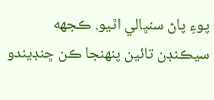پوءِ پاڻ سنڀالي اٿيو. ڪجهه سيڪنڊن تائين پنهنجا ڪن ڇنڊيندو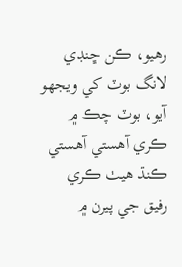رھيو، ڪن ڇنڊي لانگ بوٽ کي ويجهو آيو، بوٽ چڪ ۾ ڪري آھستي آھستي ڪنڌ ھيٺ ڪري رفيق جي پيرن ۾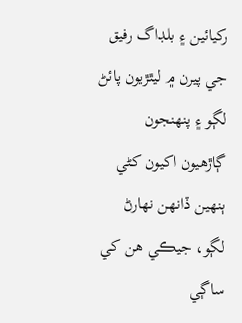رکيائين ۽ بلڊاگ رفيق جي پيرن ۾ ليٿڙيون پائڻ لڳو ۽ پنهنجون ڳاڙھيون اکيون کڻي ٻنهين ڏانهن نهارڻ لڳو، جيڪي ھن کي ساڳي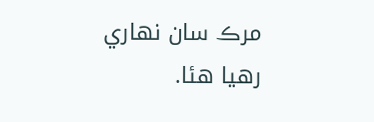مرڪ سان نهاري رھيا ھئا.